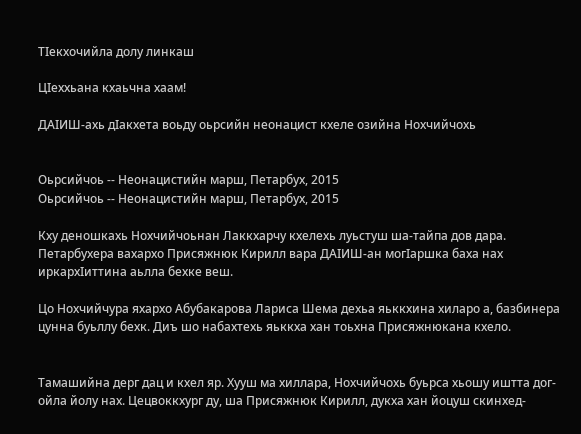ТIекхочийла долу линкаш

ЦIеххьана кхаьчна хаам!

ДАIИШ-ахь дIакхета воьду оьрсийн неонацист кхеле озийна Нохчийчохь


Оьрсийчоь -- Неонацистийн марш, Петарбух, 2015
Оьрсийчоь -- Неонацистийн марш, Петарбух, 2015

Кху деношкахь Нохчийчоьнан Лаккхарчу кхелехь луьстуш ша-тайпа дов дара. Петарбухера вахархо Присяжнюк Кирилл вара ДАIИШ-ан могIаршка баха нах иркархIиттина аьлла бехке веш.

Цо Нохчийчура яхархо Абубакарова Лариса Шема дехьа яьккхина хиларо а, базбинера цунна буьллу бехк. Диъ шо набахтехь яьккха хан тоьхна Присяжнюкана кхело.


Тамашийна дерг дац и кхел яр. Хууш ма хиллара, Нохчийчохь буьрса хьошу иштта дог-ойла йолу нах. Цецвоккхург ду, ша Присяжнюк Кирилл, дукха хан йоцуш скинхед-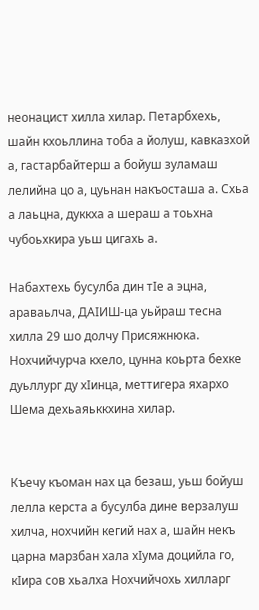неонацист хилла хилар. Петарбхехь, шайн кхоьллина тоба а йолуш, кавказхой а, гастарбайтерш а бойуш зуламаш лелийна цо а, цуьнан накъосташа а. Схьа а лаьцна, дуккха а шераш а тоьхна чубоьхкира уьш цигахь а.

Набахтехь бусулба дин тIе а эцна, араваьлча, ДАIИШ-ца уьйраш тесна хилла 29 шо долчу Присяжнюка. Нохчийчурча кхело, цунна коьрта бехке дуьллург ду хIинца, меттигера яхархо Шема дехьаяьккхина хилар.


Къечу къоман нах ца безаш, уьш бойуш лелла керста а бусулба дине верзалуш хилча, нохчийн кегий нах а, шайн некъ царна марзбан хала хIума доцийла го, кIира сов хьалха Нохчийчохь хилларг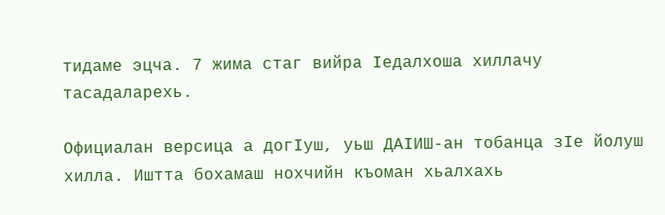тидаме эцча. 7 жима стаг вийра Iедалхоша хиллачу тасадаларехь.

Официалан версица а догIуш, уьш ДАIИШ-ан тобанца зIе йолуш хилла. Иштта бохамаш нохчийн къоман хьалхахь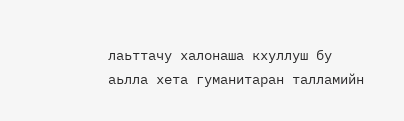лаьттачу халонаша кхуллуш бу аьлла хета гуманитаран талламийн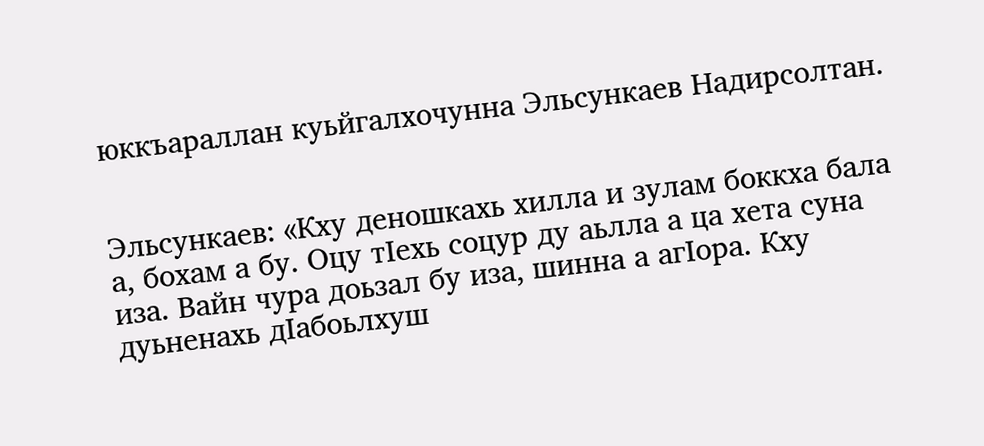юккъараллан куьйгалхочунна Эльсункаев Надирсолтан.


Эльсункаев: «Кху деношкахь хилла и зулам боккха бала а, бохам а бу. Оцу тIехь соцур ду аьлла а ца хета суна иза. Вайн чура доьзал бу иза, шинна а агIора. Кху дуьненахь дIабоьлхуш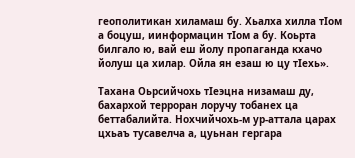геополитикан хиламаш бу. Хьалха хилла тIом а боцуш, иинформацин тIом а бу. Коьрта билгало ю, вай еш йолу пропаганда кхачо йолуш ца хилар. Ойла ян езаш ю цу тIехь».

Тахана Оьрсийчохь тIеэцна низамаш ду, бахархой терроран лоручу тобанех ца беттабалийта. Нохчийчохь-м ур-аттала царах цхьаъ тусавелча а, цуьнан гергара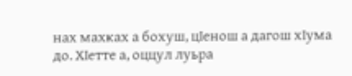нах махках а бохуш, цIенош а дагош хIума до. ХIетте а, оццул луьра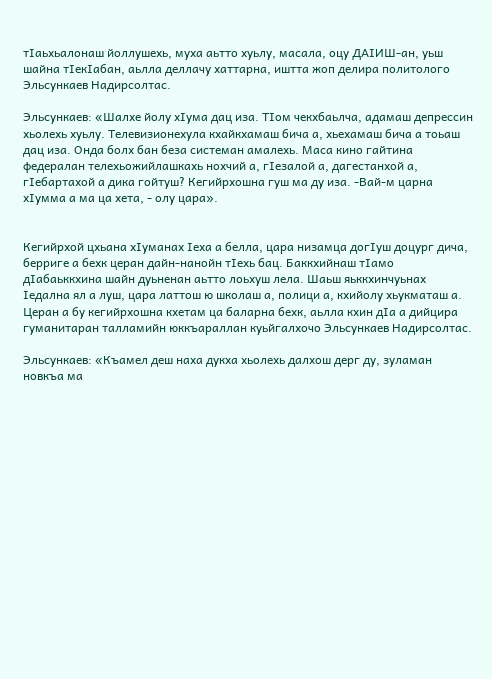тIаьхьалонаш йоллушехь, муха аьтто хуьлу, масала, оцу ДАIИШ-ан, уьш шайна тIекIабан, аьлла деллачу хаттарна, иштта жоп делира политолого Эльсункаев Надирсолтас.

Эльсункаев: «Шалхе йолу хIума дац иза. ТIом чекхбаьлча, адамаш депрессин хьолехь хуьлу. Телевизионехула кхайкхамаш бича а, хьехамаш бича а тоьаш дац иза. Онда болх бан беза системан амалехь. Маса кино гайтина федералан телехьожийлашкахь нохчий а, гIезалой а, дагестанхой а, гIебартахой а дика гойтуш? Кегийрхошна гуш ма ду иза. -Вай-м царна хIумма а ма ца хета, - олу цара».


Кегийрхой цхьана хIуманах Iеха а белла, цара низамца догIуш доцург дича, берриге а бехк церан дайн-нанойн тIехь бац. Баккхийнаш тIамо дIабаьккхина шайн дуьненан аьтто лоьхуш лела. Шаьш яьккхинчуьнах Iедална ял а луш, цара латтош ю школаш а, полици а, кхийолу хьукматаш а. Церан а бу кегийрхошна кхетам ца баларна бехк, аьлла кхин дIа а дийцира гуманитаран талламийн юккъараллан куьйгалхочо Эльсункаев Надирсолтас.

Эльсункаев: «Къамел деш наха дукха хьолехь далхош дерг ду, зуламан новкъа ма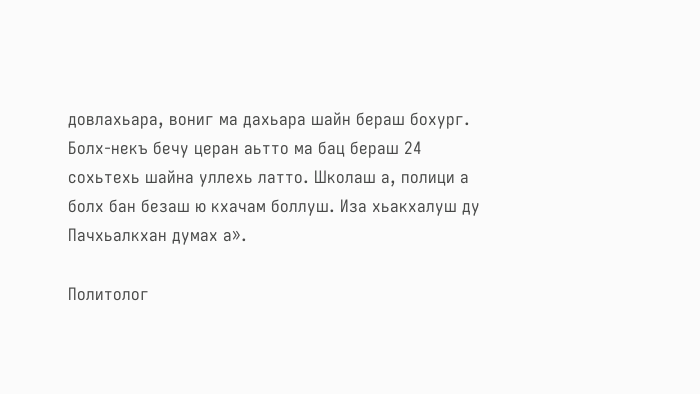довлахьара, вониг ма дахьара шайн бераш бохург. Болх-некъ бечу церан аьтто ма бац бераш 24 сохьтехь шайна уллехь латто. Школаш а, полици а болх бан безаш ю кхачам боллуш. Иза хьакхалуш ду Пачхьалкхан думах а».

Политолог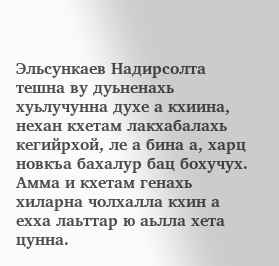Эльсункаев Надирсолта тешна ву дуьненахь хуьлучунна духе а кхиина, нехан кхетам лакхабалахь кегийрхой, ле а бина а, харц новкъа бахалур бац бохучух. Амма и кхетам генахь хиларна чолхалла кхин а ехха лаьттар ю аьлла хета цунна.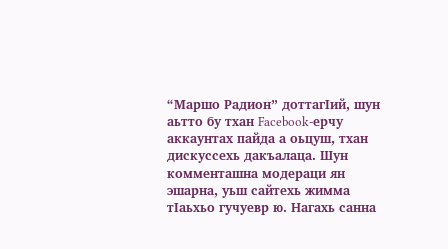“Маршо Радион” доттагIий, шун аьтто бу тхан Facebook-ерчу аккаунтах пайда а оьцуш, тхан дискуссехь дакъалаца. Шун комменташна модераци ян эшарна, уьш сайтехь жимма тIаьхьо гучуевр ю. Нагахь санна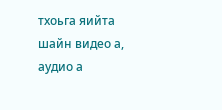тхоьга яийта шайн видео а, аудио а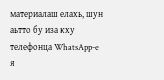материалаш елахь, шун аьтто бу иза кху телефонца WhatsApp-e я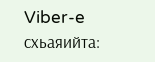Viber-e схьаяийта: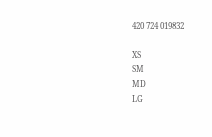420 724 019832

XS
SM
MD
LG